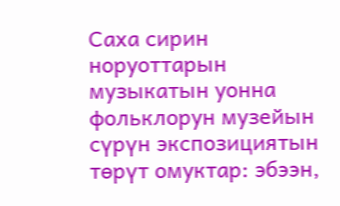Саха сирин норуоттарын музыкатын уонна фольклорун музейын сүрүн экспозициятын төрүт омуктар: эбээн,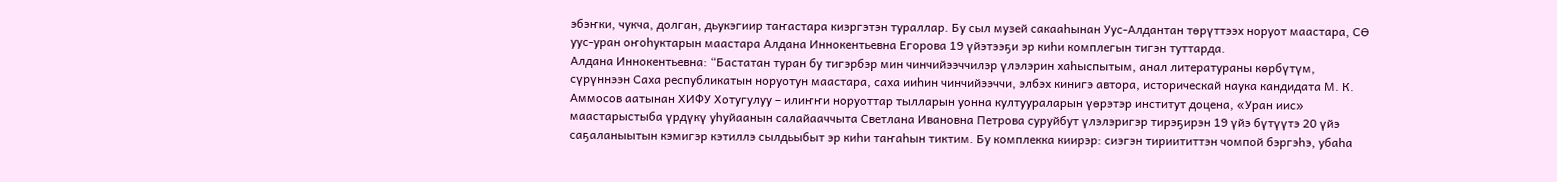эбэҥки, чукча, долган, дьукэгиир таҥастара киэргэтэн тураллар. Бу сыл музей сакааһынан Уус-Алдантан төрүттээх норуот маастара, СӨ уус-уран оҥоһуктарын маастара Алдана Иннокентьевна Егорова 19 үйэтээҕи эр киһи комплегын тигэн туттарда.
Алдана Иннокентьевна: “Бастатан туран бу тигэрбэр мин чинчийээччилэр үлэлэрин хаһыспытым, анал литератураны көрбүтүм, сүрүннээн Саха республикатын норуотун маастара, саха ииһин чинчийээччи, элбэх кинигэ автора, историческай наука кандидата М. К. Аммосов аатынан ХИФУ Хотугулуу – илиҥҥи норуоттар тылларын уонна култуураларын үөрэтэр институт доцена, «Уран иис» маастарыстыба үрдүкү уһуйаанын салайааччыта Светлана Ивановна Петрова суруйбут үлэлэригэр тирэҕирэн 19 үйэ бүтүүтэ 20 үйэ саҕаланыытын кэмигэр кэтиллэ сылдьыбыт эр киһи таҥаһын тиктим. Бу комплекка киирэр: сиэгэн тириититтэн чомпой бэргэһэ, убаһа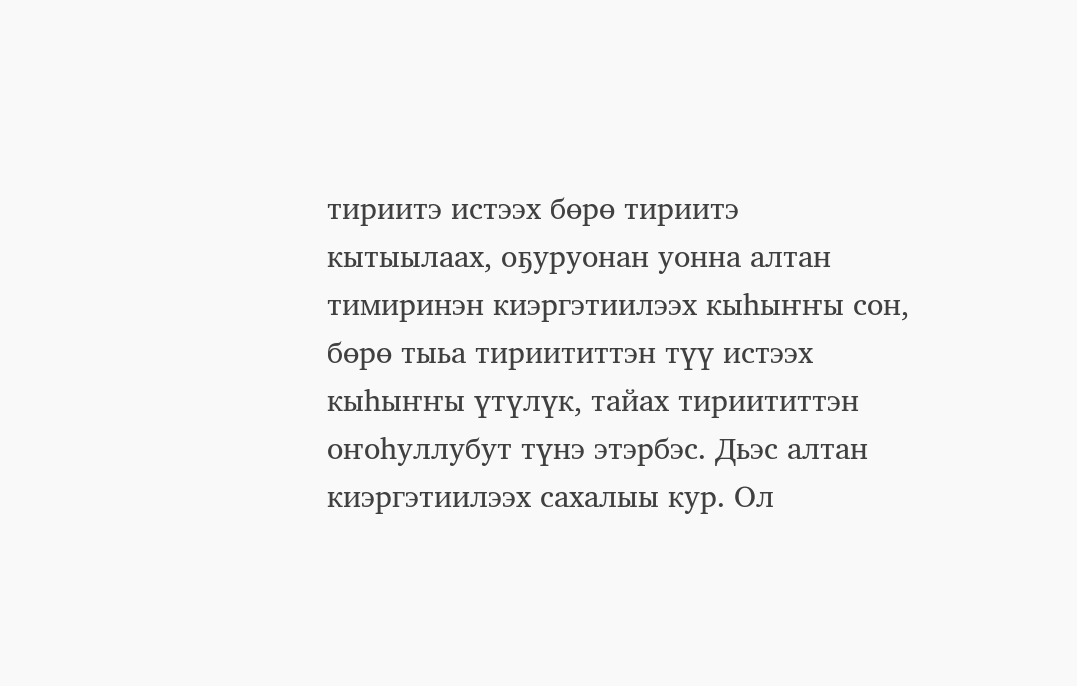тириитэ истээх бөрө тириитэ кытыылаах, оҕуруонан уонна алтан тимиринэн киэргэтиилээх кыһыҥҥы сон, бөрө тыьа тириититтэн түү истээх кыһыҥҥы үтүлүк, тайах тириититтэн оҥоһуллубут түнэ этэрбэс. Дьэс алтан киэргэтиилээх сахалыы кур. Ол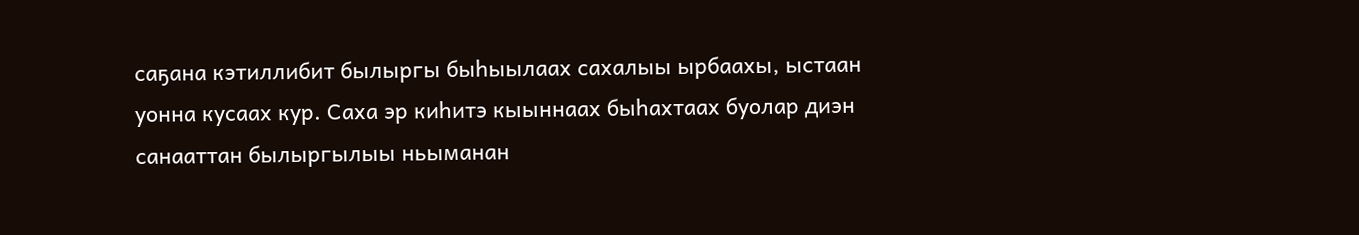саҕана кэтиллибит былыргы быһыылаах сахалыы ырбаахы, ыстаан уонна кусаах кур. Саха эр киһитэ кыыннаах быһахтаах буолар диэн санааттан былыргылыы ньыманан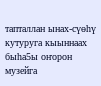тапталлан ынах-сүөһү кутуруга кыыннаах быһа5ы оҥорон музейга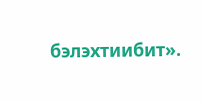бэлэхтиибит».